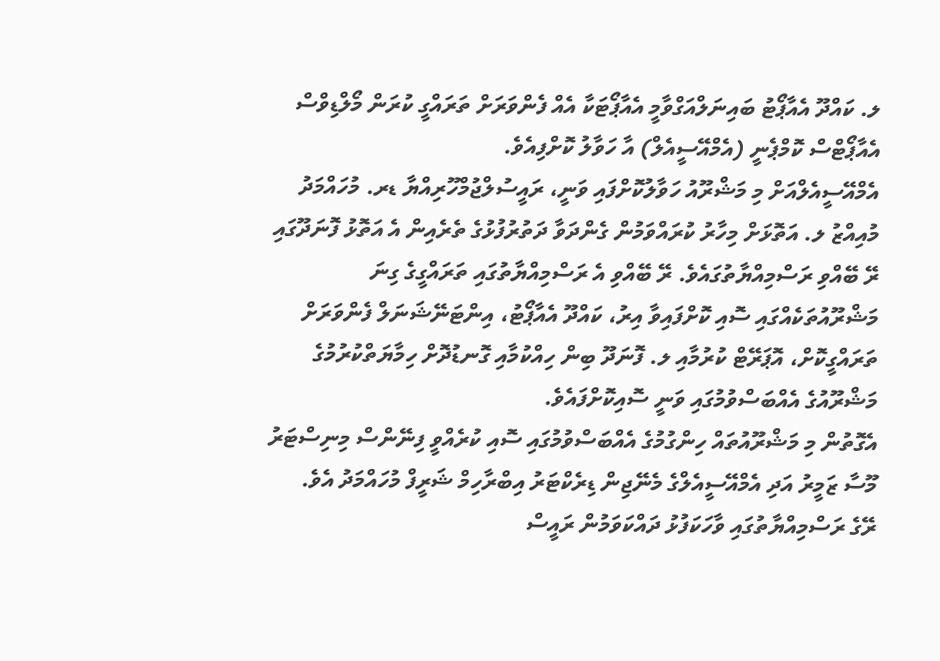ލ. ކައްދޫ އެއާޕޯޓު ބައިނަލްއަގްވާމީ އެއާޕޯޓަކާ އެއް ފެންވަރަށް ތަރައްގީ ކުރަން މޯލްޑިވްސް އެއާޕޯޓްސް ކޮމްޕެނީ (އެމްއޭސީއެލް) އާ ހަވާލު ކޮށްފިއެވެ.
އެމްއޭސީއެލްއަށް މި މަޝްރޫއު ހަވާލުކޮށްފައި ވަނީ، ރައީސުލްޖުމްހޫރިއްޔާ ޑރ. މުހައްމަދު މުއިއްޒު ލ. އަތޮޅަށް މިހާރު ކުރައްވަމުން ގެންދަވާ ދަތުރުފުޅުގެ ތެރެއިން އެ އަތޮޅު ފޮނަދޫގައި ރޭ ބޭއްވި ރަސްމިއްޔާތުގައެވެ. ރޭ ބޭއްވި އެ ރަސްމިއްޔާތުގައި ތަރައްގީގެ ގިނަ މަޝްރޫއުތަކެއްގައި ސޮއި ކޮށްފައިވާ އިރު، ކައްދޫ އެއާޕޯޓު، އިންޓަނޭޝަނަލް ފެންވަރަށް ތަރައްގީކޮށް، އޮޕަރޭޓް ކުރުމާއި ލ. ފޮނަދޫ ބިން ހިއްކުމާއި ގޮނޑުދޮށް ހިމާޔަތްކުރުމުގެ މަޝްރޫއުގެ އެއްބަސްވުމުގައި ވަނީ ސޮއިކޮށްފައެވެ.
އެގޮތުން މި މަޝްރޫއުތައް ހިންގުމުގެ އެއްބަސްވުމުގައި ސޮއި ކުރެއްވީ ފިނޭންސް މިނިސްޓަރު މޫސާ ޒަމީރު އަދި އެމްއޭސީއެލްގެ މެނޭޖިން ޑިރެކްޓަރު އިބްރާހިމް ޝަރީފް މުހައްމަދު އެވެ.
ރޭގެ ރަސްމިއްޔާތުގައި ވާހަކަފުޅު ދައްކަވަމުން ރައީސް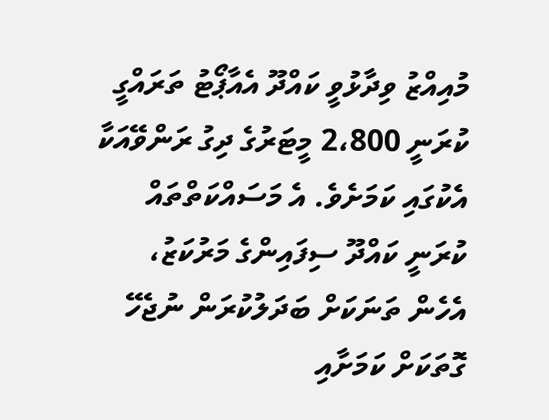މުއިއްޒު ވިދާޅުވީ ކައްދޫ އެއާޕޯޓު ތަރައްގީ ކުރަނީ 2،800 މީޓަރުގެ ދިގު ރަންވޭއަކާ އެކުގައި ކަމަށެވެ. އެ މަސައްކަތްތައް ކުރަނީ ކައްދޫ ސިފައިންގެ މަރުކަޒު، އެހެން ތަނަކަށް ބަދަލުކުރަން ނުޖެހޭ ގޮތަކަށް ކަމަށާއި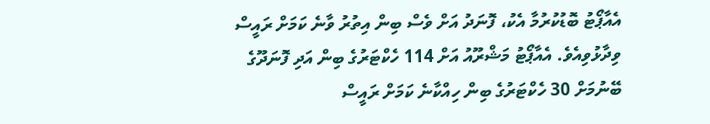އެއާޕޯޓު ބޮޑުކުރުމާ އެކު، ފޮނަދު އަށް ވެސް ބިން އިތުރު ވާނެ ކަމަށް ރައީސް ވިދާޅުވިއެވެ. އެއާޕޯޓު މަޝްރޫއު އަށް 114 ހެކްޓަރުގެ ބިން އަދި ފޮނަދޫގެ ބޭނުމަށް 30 ހެކްޓަރުގެ ބިން ހިއްކާނެ ކަމަށް ރައީސް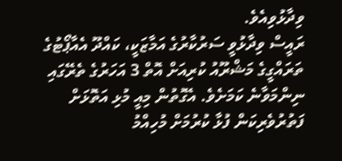ވިދާޅުވިއެވެ.
ރައީސް ވިދާޅުވީ ސަރުކާރުގެ އަމާޒަކީ، ކައްދޫ އެއާޕޯޓުގެ ތަރައްގީގެ މަޝްރޫއު ކުރިއަށް އޮތް 3 އަހަރުގެ ތެރޭގައި ނިންމަވާނެ ކަމަށެވެ. އެގޮތުން މިއީ މުޅި އަތޮޅަށް ފަތުރުވެރިކަން ފުޅާ ކުރުމަށް މުހިއްމު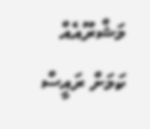މަޝްރޫއެއް ކަމަށް ރައީސް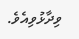ވިދާޅުވިއެވެ.